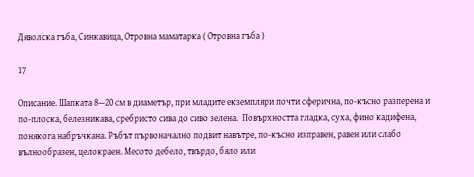Дяволска гъба, Синкавица, Отровна маматарка ( Отровна гъба )

17

Описание. Шапката 8—20 см в диаметър, при младите екземпляри почти сферична, по-късно разперена и по-плоска, белезникава, сребристо сива до сиво зелена.  Повърхността гладка, суха, фино кадифена, понякога набръчкана. Ръбът първоначално подвит навътре, по-късно изправен, равен или слабо вълнообразен, целокраен. Месото дебело, твърдо, бяло или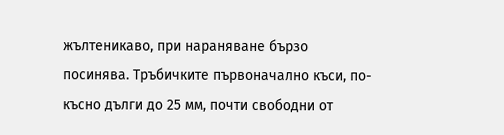жълтеникаво, при нараняване бързо посинява. Тръбичките първоначално къси, по-късно дълги до 25 мм, почти свободни от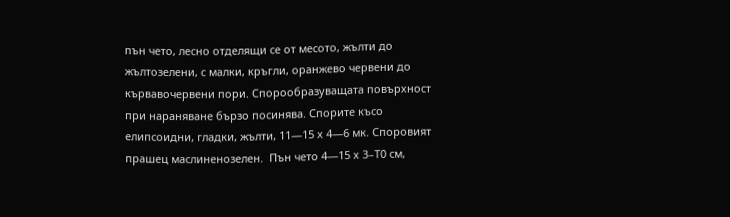пън чето, лесно отделящи се от месото, жълти до жълтозелени, с малки, кръгли, оранжево червени до кървавочервени пори. Спорообразуващата повърхност при нараняване бързо посинява. Спорите късо елипсоидни, гладки, жълти, 11—15 х 4—6 мк. Споровият прашец маслиненозелен.  Пън чето 4—15 х 3–Т0 см,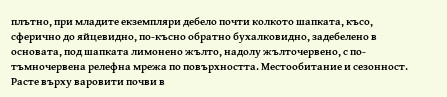плътно, при младите екземпляри дебело почти колкото шапката, късо, сферично до яйцевидно, по-късно обратно бухалковидно, задебелено в основата, под шапката лимонено жълто, надолу жълточервено, с по-тъмночервена релефна мрежа по повърхността. Местообитание и сезонност. Расте върху варовити почви в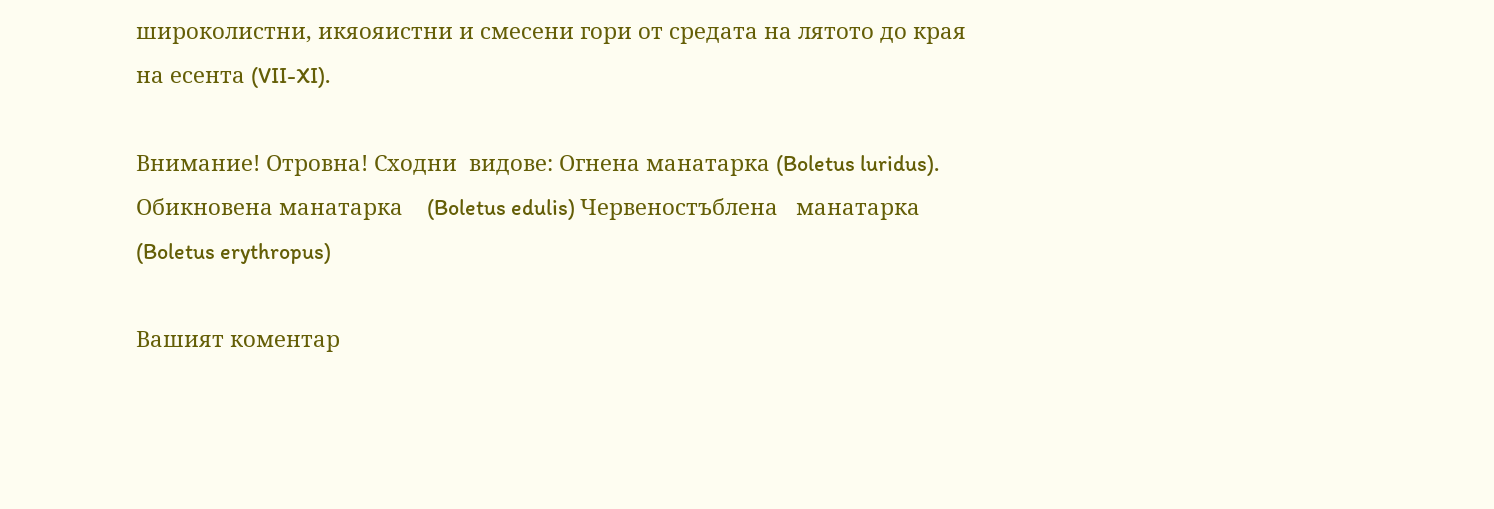широколистни, икяояистни и смесени гори от средата на лятото до края на есента (VII-XI).

Внимание! Отровна! Сходни  видове: Огнена манатарка (Boletus luridus). Обикновена манатарка    (Boletus edulis) Червеностъблена   манатарка (Boletus erythropus)

Вашият коментар